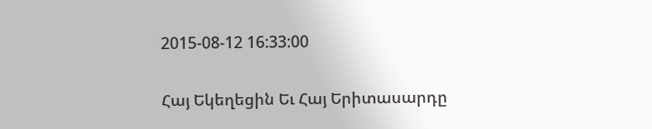2015-08-12 16:33:00

Հայ Եկեղեցին Եւ Հայ Երիտասարդը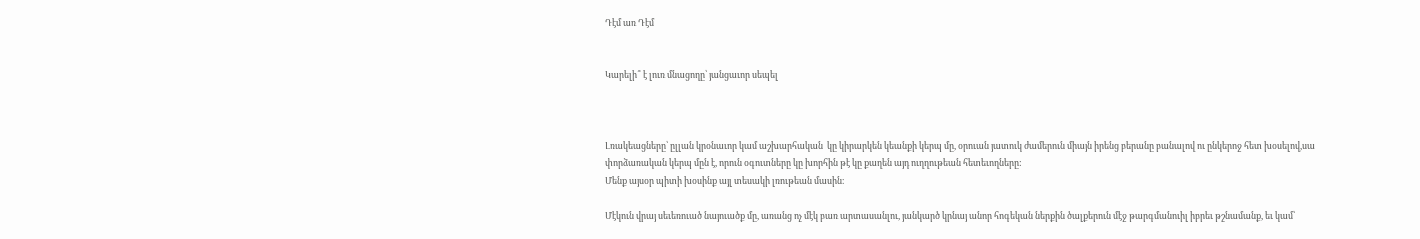Դէմ առ Դէմ


Կարելի՞ է լուռ մնացողը՝ յանցաւոր սեպել



Լռակեացները՝ ըլլան կրօնաւոր կամ աշխարհական  կը կիրարկեն կեանքի կերպ մը, օրուան յատուկ ժամերուն միայն իրենց բերանը բանալով ու ընկերոջ հետ խօսելով,սա  փորձառական կերպ մըն է, որուն օգուտները կը խորհին թէ կը քաղեն այդ ուղղութեան հետեւողները:
Մենք այսօր պիտի խօսինք այլ տեսակի լռութեան մասին։

Մէկուն վրայ սեւեռուած նայուածք մը, առանց ոչ մէկ բառ արտասանլու, յանկարծ կրնայ անոր հոգեկան ներքին ծալքերուն մէջ թարգմանուիլ իբրեւ թշնամանք, եւ կամ՝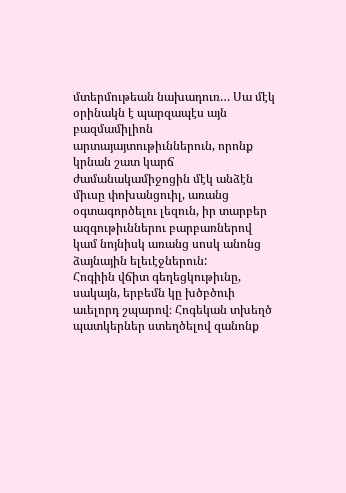մտերմութեան նախադուռ… Սա մէկ օրինակն է պարզապէս այն բազմամիլիոն արտայայտութիւններուն, որոնք կրնան շատ կարճ ժամանակամիջոցին մէկ անձէն միւսը փոխանցուիլ, առանց օգտագործելու լեզուն, իր տարբեր ազգութիւններու բարբառներով կամ նոյնիսկ առանց սոսկ անոնց ձայնային ելեւէջներուն:
Հոգիին վճիտ գեղեցկութիւնը, սակայն, երբեմն կը խծբծուի աւելորդ շպարով։ Հոգեկան տխեղծ պատկերներ ստեղծելով զանոնք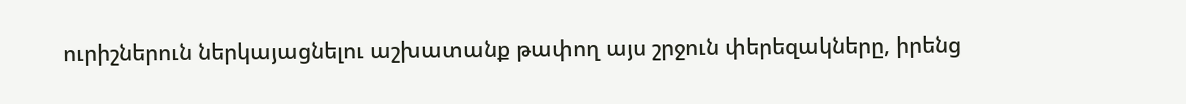ուրիշներուն ներկայացնելու աշխատանք թափող այս շրջուն փերեզակները, իրենց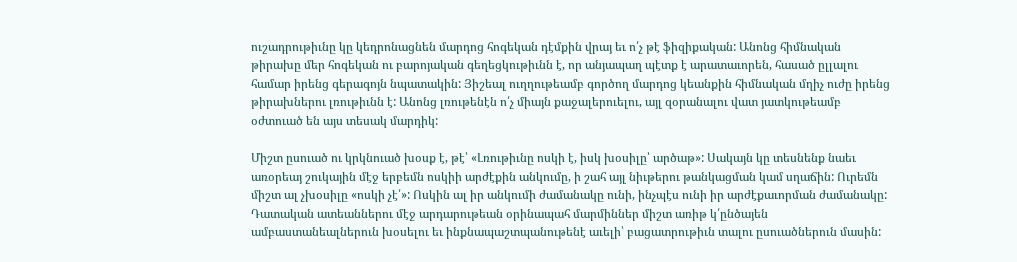ուշադրութիւնը կը կեդրոնացնեն մարդոց հոգեկան դէմքին վրայ եւ ո՛չ թէ ֆիզիքական: Անոնց հիմնական թիրախը մեր հոգեկան ու բարոյական գեղեցկութիւնն է, որ անյապաղ պէտք է արատաւորեն, հասած ըլլալու համար իրենց գերագոյն նպատակին: Յիշեալ ուղղութեամբ գործող մարդոց կեանքին հիմնական մղիչ ուժը իրենց թիրախներու լռութիւնն է: Անոնց լռութենէն ո՛չ միայն քաջալերուելու, այլ զօրանալու վատ յատկութեամբ օժտուած են այս տեսակ մարդիկ:

Միշտ ըսուած ու կրկնուած խօսք է, թէ՝ «Լռութիւնը ոսկի է, իսկ խօսիլը՝ արծաթ»: Սակայն կը տեսնենք նաեւ առօրեայ շուկային մէջ երբեմն ոսկիի արժէքին անկումը, ի շահ այլ նիւթերու թանկացման կամ սղաճին: Ուրեմն միշտ ալ չխօսիլը «ոսկի չէ՛»: Ոսկին ալ իր անկումի ժամանակը ունի, ինչպէս ունի իր արժէքաւորման ժամանակը:
Դատական ատեաններու մէջ արդարութեան օրինապահ մարմիններ միշտ առիթ կ՛ընծայեն ամբաստանեալներուն խօսելու եւ ինքնապաշտպանութենէ աւելի՝ բացատրութիւն տալու ըսուածներուն մասին: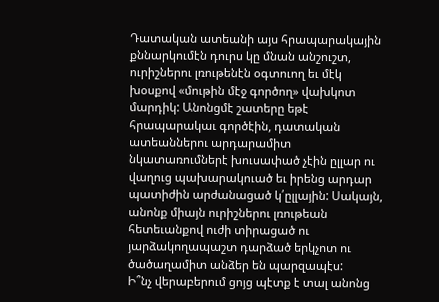Դատական ատեանի այս հրապարակային քննարկումէն դուրս կը մնան անշուշտ, ուրիշներու լռութենէն օգտուող եւ մէկ խօսքով «մութին մէջ գործող» վախկոտ մարդիկ: Անոնցմէ շատերը եթէ հրապարակաւ գործէին, դատական ատեաններու արդարամիտ նկատառումներէ խուսափած չէին ըլլար ու վաղուց պախարակուած եւ իրենց արդար պատիժին արժանացած կ՛ըլլային: Սակայն, անոնք միայն ուրիշներու լռութեան հետեւանքով ուժի տիրացած ու յարձակողապաշտ դարձած երկչոտ ու ծածաղամիտ անձեր են պարզապէս:
Ի՞նչ վերաբերում ցոյց պէտք է տալ անոնց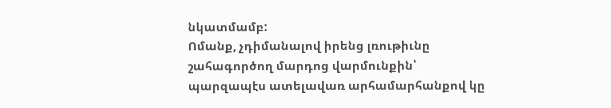նկատմամբ:
Ոմանք, չդիմանալով իրենց լռութիւնը շահագործող մարդոց վարմունքին՝ պարզապէս ատելավառ արհամարհանքով կը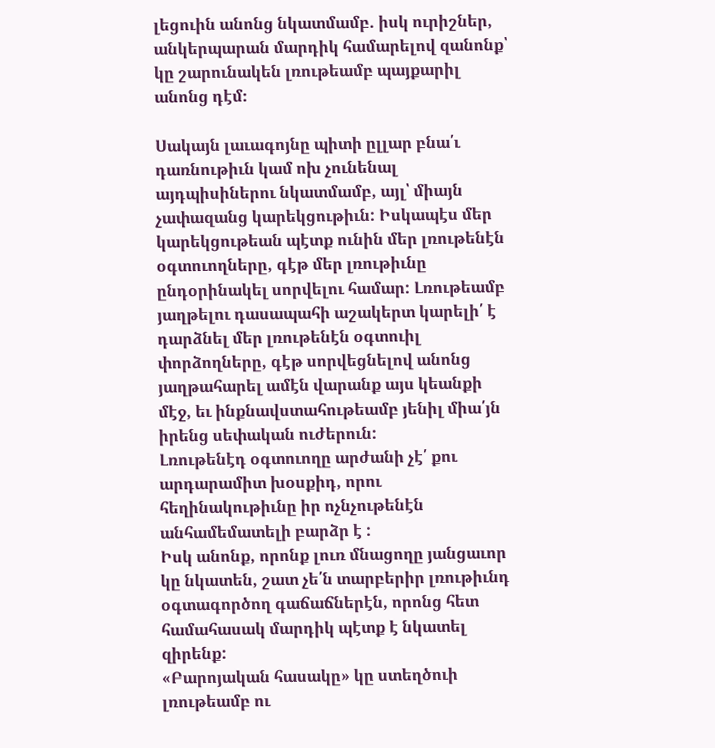լեցուին անոնց նկատմամբ. իսկ ուրիշներ, անկերպարան մարդիկ համարելով զանոնք՝ կը շարունակեն լռութեամբ պայքարիլ անոնց դէմ։

Սակայն լաւագոյնը պիտի ըլլար բնա՛ւ դառնութիւն կամ ոխ չունենալ այդպիսիներու նկատմամբ, այլ՝ միայն չափազանց կարեկցութիւն: Իսկապէս մեր կարեկցութեան պէտք ունին մեր լռութենէն օգտուողները, գէթ մեր լռութիւնը ընդօրինակել սորվելու համար: Լռութեամբ յաղթելու դասապահի աշակերտ կարելի՛ է դարձնել մեր լռութենէն օգտուիլ փորձողները, գէթ սորվեցնելով անոնց յաղթահարել ամէն վարանք այս կեանքի մէջ, եւ ինքնավստահութեամբ յենիլ միա՛յն իրենց սեփական ուժերուն:
Լռութենէդ օգտուողը արժանի չէ՛ քու արդարամիտ խօսքիդ, որու հեղինակութիւնը իր ոչնչութենէն անհամեմատելի բարձր է :
Իսկ անոնք, որոնք լուռ մնացողը յանցաւոր կը նկատեն, շատ չե՛ն տարբերիր լռութիւնդ օգտագործող գաճաճներէն, որոնց հետ համահասակ մարդիկ պէտք է նկատել զիրենք:
«Բարոյական հասակը» կը ստեղծուի լռութեամբ ու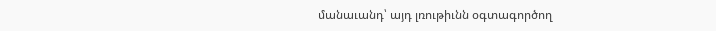մանաւանդ՝ այդ լռութիւնն օգտագործող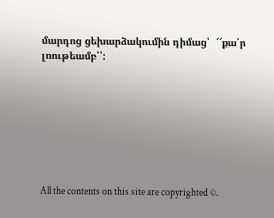մարդոց ցեխարձակումին դիմաց՝  ՜՜քա՛ր լռութեամբ՝՝:








All the contents on this site are copyrighted ©.